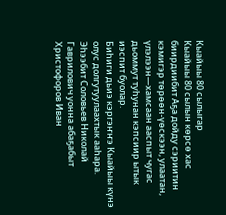Кыайыы 80 сылыгар
Кыайыы 80 сылын көрсө хас биирдиибит Аҕа дойду сэриитин кэмигэр төрөөн-үөскээн, улаатан, үлэлээн—хамсаан ааспыт чугас дьоммут туһунан кэпсиир ытык иэспит буолар.
Биһиги дьиэ кэргэҥҥэ Кыайыы күнэ олус долгутуулаахтык ааһара. Эһээбит Соловьев Николай Гаврилович уонна абаҕабыт Христофоров Иван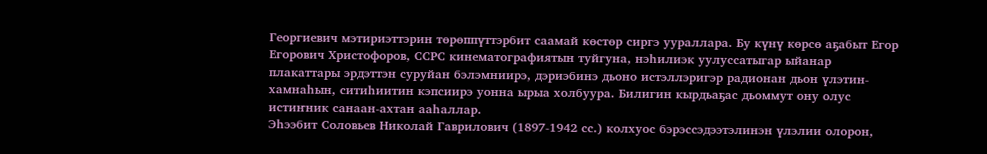Георгиевич мэтириэттэрин төрөппүттэрбит саамай көстөр сиргэ уураллара. Бу күнү көрсө аҕабыт Егор Егорович Христофоров, ССРС кинематографиятын туйгуна, нэһилиэк уулуссатыгар ыйанар плакаттары эрдэттэн суруйан бэлэмниирэ, дэриэбинэ дьоно истэллэригэр радионан дьон үлэтин-хамнаһын, ситиһиитин кэпсиирэ уонна ырыа холбуура. Билигин кырдьаҕас дьоммут ону олус истиҥник санаан-ахтан ааһаллар.
Эһээбит Соловьев Николай Гаврилович (1897-1942 сс.) колхуос бэрэссэдээтэлинэн үлэлии олорон,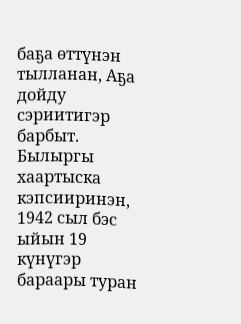баҕа өттүнэн тылланан, Аҕа дойду сэриитигэр барбыт. Былыргы хаартыска кэпсииринэн, 1942 сыл бэс ыйын 19 күнүгэр бараары туран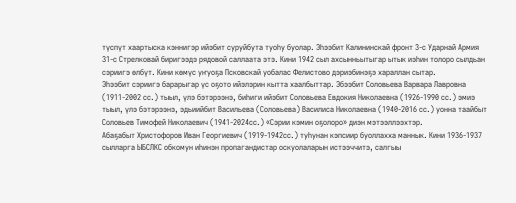түспүт хаартыска кэннигэр ийэбит суруйбута туоһу буолар. Эһээбит Калининскай фронт 3-с Ударнай Армия 31-с Стрелковай биригээдэ рядовой саллаата этэ. Кини 1942 сыл ахсынньытыгар ытык иэһин толоро сылдьан сэриигэ өлбүт. Кини көмүс уҥуоҕа Псковскай уобалас Фелистово дэриэбинэҕэ хараллан сытар.
Эһээбит сэриигэ барарыгар үс оҕото ийэлэрин кытта хаалбыттар. Эбээбит Соловьева Варвара Лавровна (1911-2002 сс.) тыыл, үлэ бэтэрээнэ, биһиги ийэбит Соловьева Евдокия Николаевна (1926-1990 сс.) эмиэ тыыл, үлэ бэтэрээнэ, эдьиийбит Васильева (Соловьева) Василиса Николаевна (1940-2016 сс.) уонна таайбыт Соловьев Тимофей Николаевич (1941-2024сс.) «Сэрии кэмин оҕолоро» диэн мэтээллээхтэр.
Абаҕабыт Христофоров Иван Георгиевич (1919-1942сс.) туһунан кэпсиир буоллахха маннык. Кини 1936-1937 сылларга ЫБСЛКС обкомун иһинэн пропагандистар оскуолаларын истээччитэ, салгыы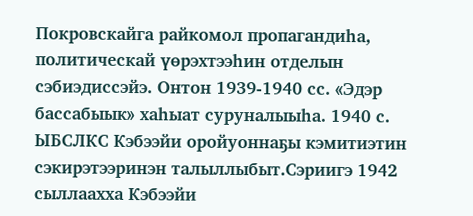Покровскайга райкомол пропагандиһа, политическай үɵрэхтээһин отделын сэбиэдиссэйэ. Онтон 1939-1940 сс. «Эдэр бассабыык» хаһыат суруналыыһа. 1940 с. ЫБСЛКС Кэбээйи оройуоннаҕы кэмитиэтин сэкирэтээринэн талыллыбыт.Сэриигэ 1942 сыллаахха Кэбээйи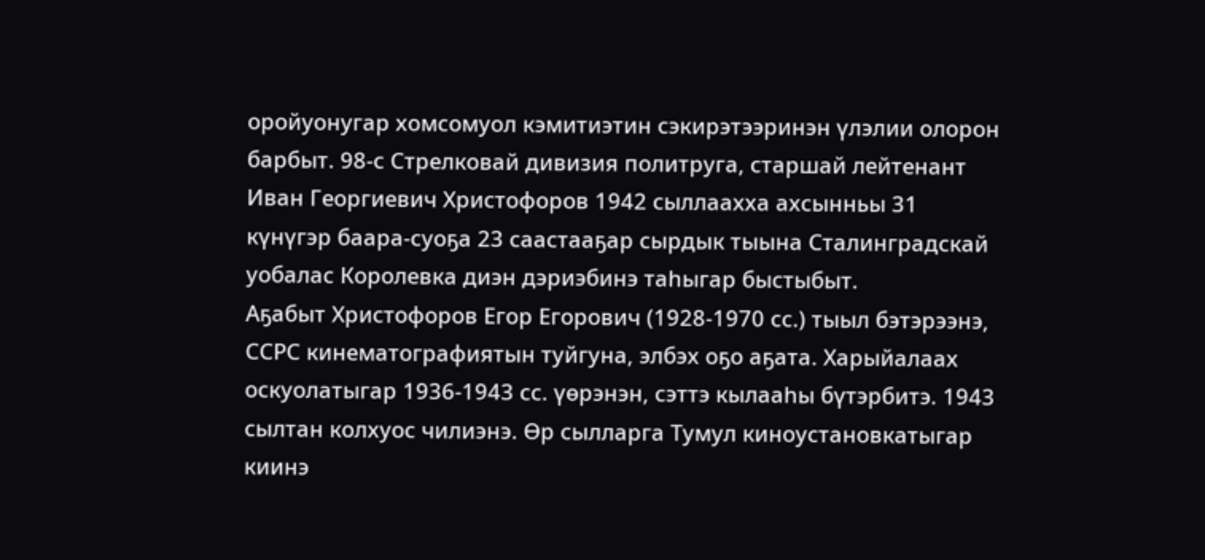оройуонугар хомсомуол кэмитиэтин сэкирэтээринэн үлэлии олорон барбыт. 98-с Стрелковай дивизия политруга, старшай лейтенант Иван Георгиевич Христофоров 1942 сыллаахха ахсынньы 31 күнүгэр баара-суоҕа 23 саастааҕар сырдык тыына Сталинградскай уобалас Королевка диэн дэриэбинэ таһыгар быстыбыт.
Аҕабыт Христофоров Егор Егорович (1928-1970 сс.) тыыл бэтэрээнэ, ССРС кинематографиятын туйгуна, элбэх оҕо аҕата. Харыйалаах оскуолатыгар 1936-1943 сс. үөрэнэн, сэттэ кылааһы бүтэрбитэ. 1943 сылтан колхуос чилиэнэ. Өр сылларга Тумул киноустановкатыгар киинэ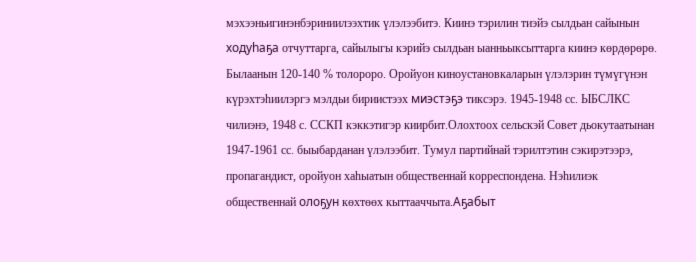мэхээньигинэнбэриниилээхтик үлэлээбитэ. Киинэ тэрилин тиэйэ сылдьан сайынын ходуһаҕа отчуттарга, сайылыгы кэрийэ сылдьан ыанньыксыттарга киинэ көрдөрөрө. Былаанын 120-140 % толороро. Оройуон киноустановкаларын үлэлэрин түмүгүнэн күрэхтэһиилэргэ мэлдьи бириистээх миэстэҕэ тиксэрэ. 1945-1948 сс. ЫБСЛКС чилиэнэ, 1948 с. ССКП кэккэтигэр киирбит.Олохтоох сельскэй Совет дьокутаатынан 1947-1961 сс. быыбарданан үлэлээбит. Тумул партийнай тэрилтэтин сэкирэтээрэ, пропагандист, оройуон хаһыатын общественнай корреспондена. Нэһилиэк общественнай олоҕун көхтөөх кыттааччыта.Аҕабыт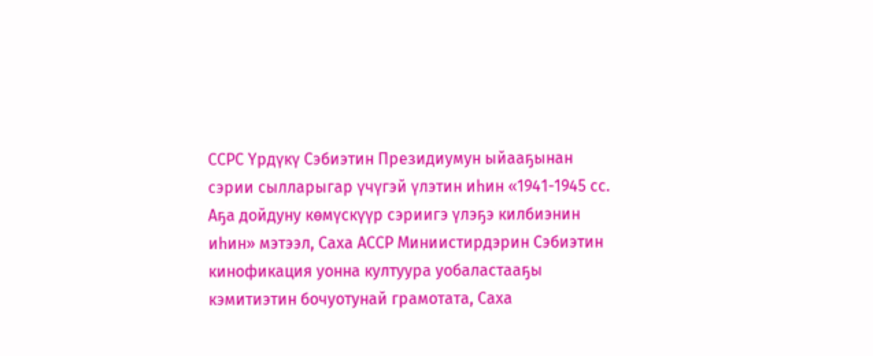ССРС Үрдүкү Сэбиэтин Президиумун ыйааҕынан сэрии сылларыгар үчүгэй үлэтин иһин «1941-1945 сс. Аҕа дойдуну кɵмүскүүр сэриигэ үлэҕэ килбиэнин иһин» мэтээл, Саха АССР Миниистирдэрин Сэбиэтин кинофикация уонна култуура уобаластааҕы кэмитиэтин бочуотунай грамотата, Саха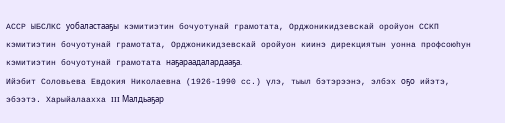АССР ЫБСЛКС уобаластааҕы кэмитиэтин бочуотунай грамотата, Орджоникидзевскай оройуон ССКП кэмитиэтин бочуотунай грамотата, Орджоникидзевскай оройуон киинэ дирекциятын уонна профсоюһун кэмитиэтин бочуотунай грамотата наҕараадалардааҕа.
Ийэбит Соловьева Евдокия Николаевна (1926-1990 сс.) үлэ, тыыл бэтэрээнэ, элбэх оҕо ийэтэ, эбээтэ. Харыйалаахха III Малдьаҕар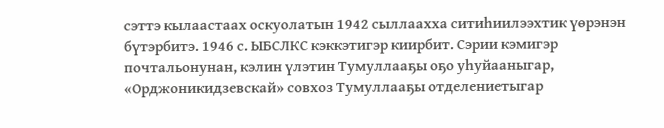сэттэ кылаастаах оскуолатын 1942 сыллаахха ситиһиилээхтик үөрэнэн бүтэрбитэ. 1946 с. ЫБСЛКС кэккэтигэр киирбит. Сэрии кэмигэр почтальонунан, кэлин үлэтин Тумуллааҕы оҕо уһуйааныгар, «Орджоникидзевскай» совхоз Тумуллааҕы отделениетыгар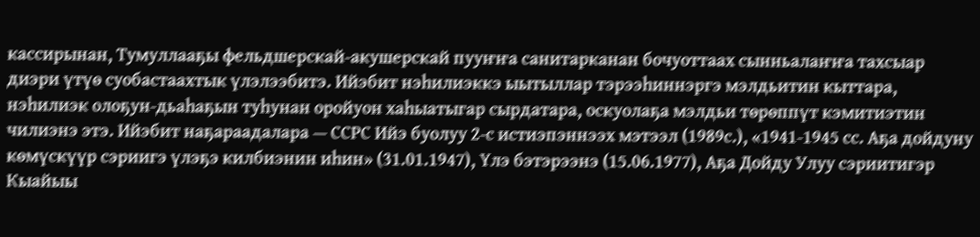кассирынан, Тумуллааҕы фельдшерскай-акушерскай пууҥҥа санитарканан бочуоттаах сынньалаҥҥа тахсыар диэри үтүө суобастаахтык үлэлээбитэ. Ийэбит нэһилиэккэ ыытыллар тэрээһиннэргэ мэлдьитин кыттара, нэһилиэк олоҕун-дьаһаҕын туһунан оройуон хаһыатыгар сырдатара, оскуолаҕа мэлдьи төрөппүт кэмитиэтин чилиэнэ этэ. Ийэбит наҕараадалара — ССРС Ийэ буолуу 2-с истиэпэннээх мэтээл (1989с.), «1941-1945 сс. Аҕа дойдуну кɵмүскүүр сэриигэ үлэҕэ килбиэнин иһин» (31.01.1947), Үлэ бэтэрээнэ (15.06.1977), Аҕа Дойду Улуу сэриитигэр Кыайыы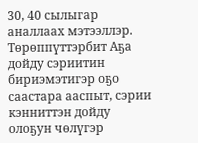30, 40 сылыгар аналлаах мэтээллэр.
Төрөппүттэрбит Аҕа дойду сэриитин бириэмэтигэр оҕо саастара ааспыт, сэрии кэнниттэн дойду олоҕун чөлүгэр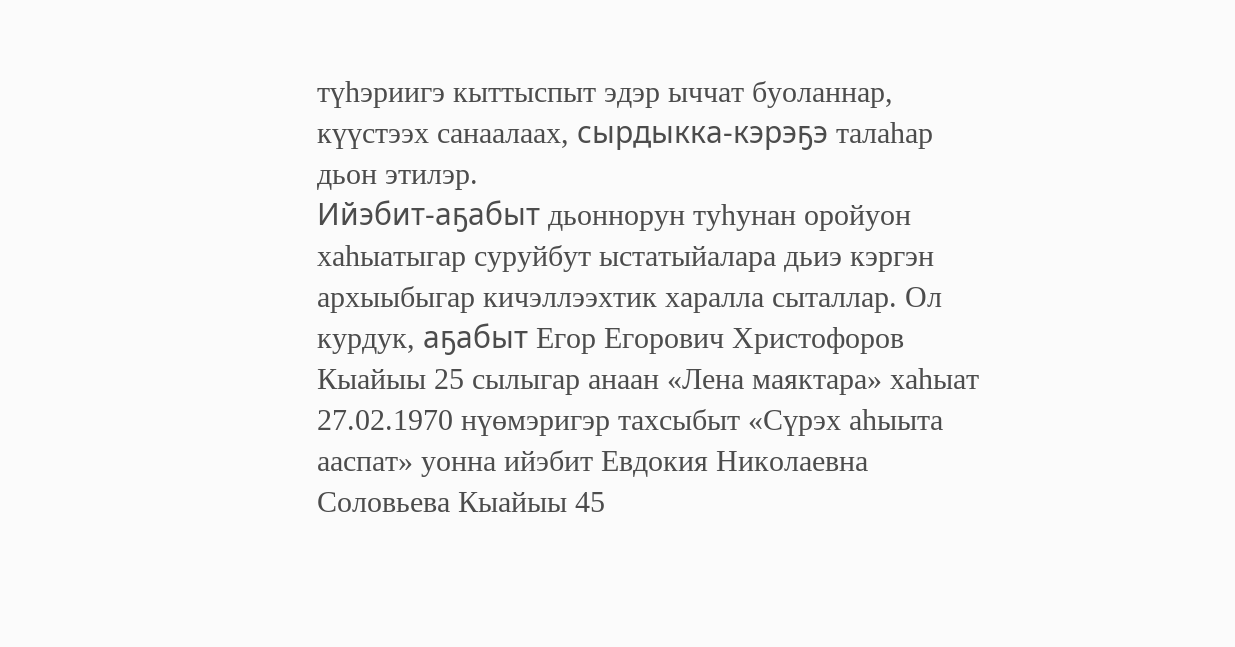түһэриигэ кыттыспыт эдэр ыччат буоланнар, күүстээх санаалаах, сырдыкка-кэрэҕэ талаһар дьон этилэр.
Ийэбит-аҕабыт дьоннорун туһунан оройуон хаһыатыгар суруйбут ыстатыйалара дьиэ кэргэн архыыбыгар кичэллээхтик харалла сыталлар. Ол курдук, аҕабыт Егор Егорович Христофоров Кыайыы 25 сылыгар анаан «Лена маяктара» хаһыат 27.02.1970 нүөмэригэр тахсыбыт «Сүрэх аһыыта ааспат» уонна ийэбит Евдокия Николаевна Соловьева Кыайыы 45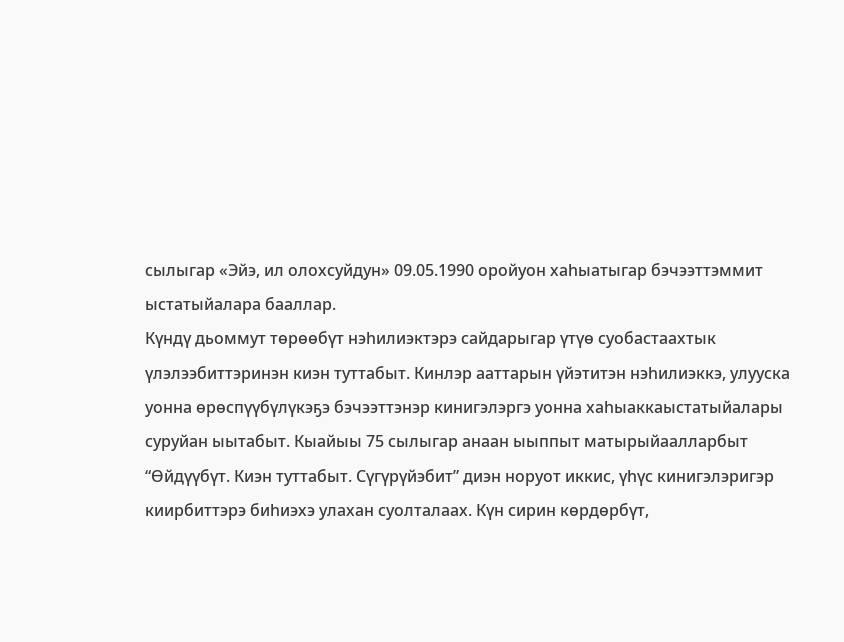сылыгар «Эйэ, ил олохсуйдун» 09.05.1990 оройуон хаһыатыгар бэчээттэммит ыстатыйалара бааллар.
Күндү дьоммут төрөөбүт нэһилиэктэрэ сайдарыгар үтүө суобастаахтык үлэлээбиттэринэн киэн туттабыт. Кинлэр ааттарын үйэтитэн нэһилиэккэ, улууска уонна өрөспүүбүлүкэҕэ бэчээттэнэр кинигэлэргэ уонна хаһыаккаыстатыйалары суруйан ыытабыт. Кыайыы 75 сылыгар анаан ыыппыт матырыйаалларбыт “Өйдүүбүт. Киэн туттабыт. Сүгүрүйэбит” диэн норуот иккис, үһүс кинигэлэригэр киирбиттэрэ биһиэхэ улахан суолталаах. Күн сирин көрдөрбүт,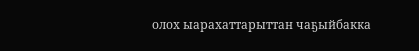олох ыарахаттарыттан чаҕыйбакка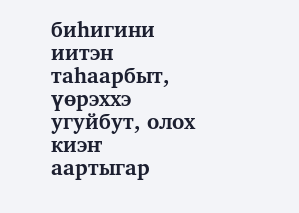биһигини иитэн таһаарбыт, үөрэххэ угуйбут, олох киэҥ аартыгар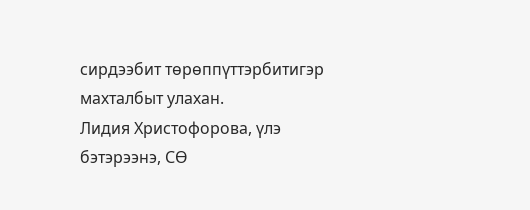сирдээбит төрөппүттэрбитигэр махталбыт улахан.
Лидия Христофорова, үлэ бэтэрээнэ, СӨ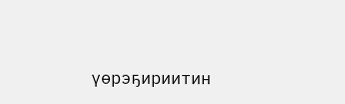үөрэҕириитин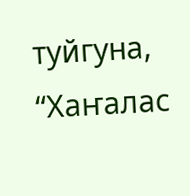туйгуна, “Хаҥалас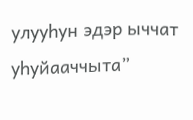улууһун эдэр ыччат уһуйааччыта”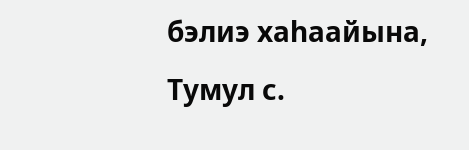бэлиэ хаһаайына, Тумул с.